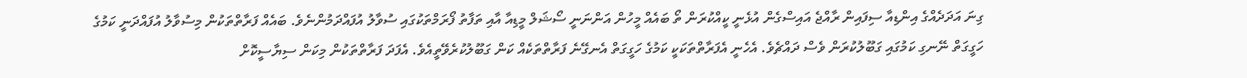ގިނަ އަދަދެއްގެ އިންޑިއާ ސިފައިން ރާއްޖެ އައިސްގެން އުޅެނީ ކީއްކުރަން ތޯ ބައެއް މީހުން އަންނަނީ ސޯޝަލް މީޑިއާ އާއި ތަފާތު ފޯރަމްތަކުގައި ސުވާލު އުފައްދަމުންނެވެ. ބައެއް ފަރާތްތަކުން މިސުވާލު އުފައްދަނީ ކަމުގެ ހަގީގަތް ނޭނގި ކަމުގައި ގަބޫލުކުރަން ވެސް ދައްޗެވެ. އެހެނީ އެފަރާތްތަކަކީ ކަމުގެ ހަގީގަތް އެނގޭނެ ފަރާތްތަކެއް ކަން ގަބޫލުކުރެވޭތީއެވެ. އެފަދަ ފަރާތްތަކުން މިކަން ސިޔާސީކޮށް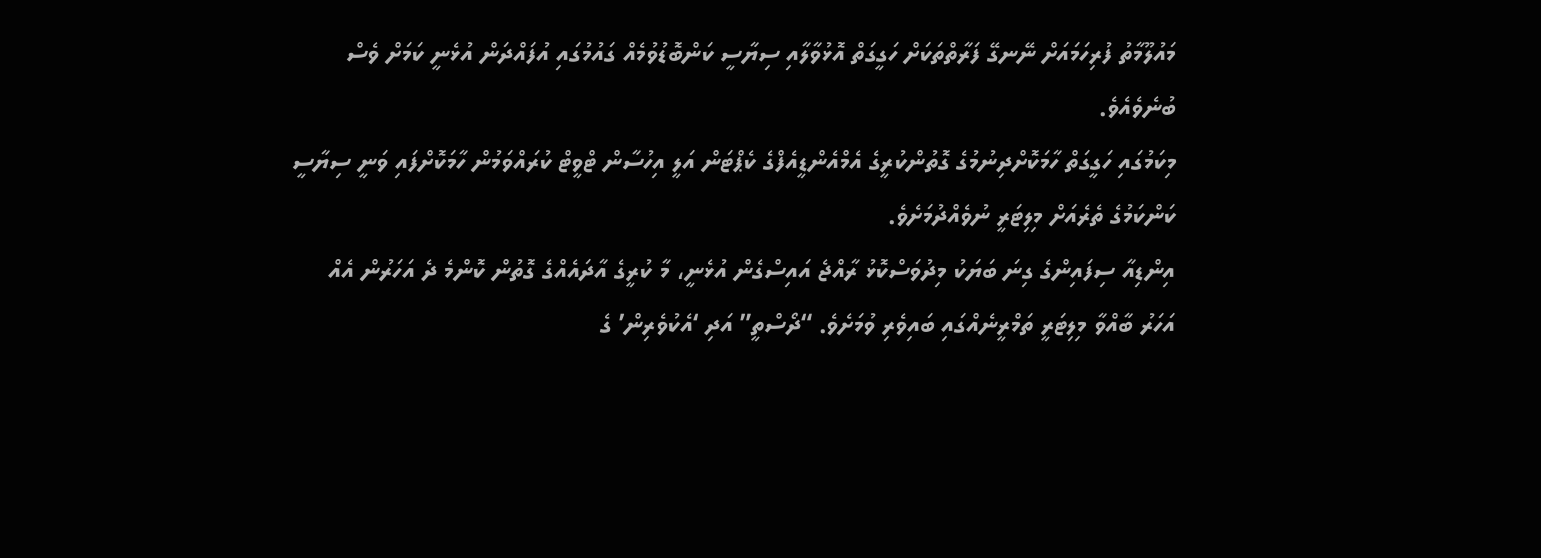މައުލޫމާތު ފުރިހަމައަށް ނޭނގޭ ފަރާތްތަކަށް ހަގީގަތް އޮޅުވާލާއި ސިޔާސީ ކަންބޮޑުވުމެއް ގައުމުގައި އުފައްދަން އުޅެނީ ކަމަށް ވެސް ބުނެވެއެވެ.
މިކަމުގައި ހަގީގަތް ހާމަކޮށްދިނުމުގެ ގޮތުންކުރީގެ އެމްއެންޑީއެފްގެ ކެޕްޓަން އަލީ އިހުސާން ޓްވީޓް ކުރައްވަމުން ހާމަކޮށްފައި ވަނީ ސިޔާސީ ކަންކަމުގެ ތެރެއަށް މިލިޓަރީ ނުވެއްދުމަށެވެ.
އިންޑިއާ ސިފައިންގެ ގިނަ ބަޔަކު މިދުވަސްކޮޅު ރާއްޖެ އައިސްގެން އުޅެނީ، މާ ކުރީގެ އާދައެއްގެ ގޮތުން ކޮންމެ ދެ އަހަރުން އެއް އަހަރު ބާއްވާ މިލިޓަރީ ތަމްރީނެއްގައި ބައިވެރި ވުމަށެވެ. “ދޯސްތީ” އަދި ‘އެކުވެރިން’ ގެ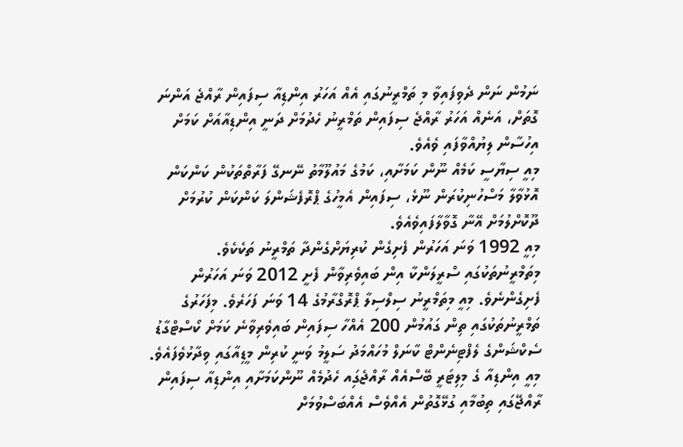ނަމުން ނަން ދެވިފައިވާ މި ތަމްރީނުގައި އެއް އަހަރު އިންޑިއާ ސިފައިން ރާއްޖެ އަންނަ ގޮތަށް، އަނެއް އަހަރު ރާއްޖެ ސިފައިން ތަމްރީނު ހެދުމަށް ދަނީ އިންޑިއާއަށް ކަމަށް އިހުސާން ލިޔުއްވާފައި ވެއެވެ.
މިއީ ސިޔާސީ ކަމެއް ނޫން ކަމަށާއި، ކަމުގެ މައުލޫމާތު ނޭނގޭ ފަރާތްތަކުން ކަންކަން އޮޅުވާލާ މަސްހުނިކުރަން ނޫޅެ، ސިފައިން އެމީހުގެ ޕްރޮފެޝަންލަ ކަންކަން ކުރުމަށް ދޫކޮށްލުމަށް އޭނާ ގޮވާލާފައިވެއެވެ.
މިއީ 1992 ވަނަ އަހަރުން ފެށިގެން ކުރިޔަށްގެންދާ ތަމްރީނު ތަކެކެވެ. މިތަމްރީނުތަކުގައި ސްރީލަންކާ އިން ބައިވެރިވާން ފެށީ 2012 ވަނަ އަހަރުން ފެށިގެންނެވެ. މިއީ މިތަމްރީނު ސިލްސިލާ ޕްރޮގްރާމުގެ 14 ވަނަ ފަހަރެވެ. މިފަހަރުގެ ތަމްރީނުތަކުގައި ތިން ގައުމުން 200 އެއްހާ ސިފައިން ބައިވެރިވާނެ ކަމަށް ކޯސްޓްގާޑު ސެކްޝަންގެ ލެފްޓިނެންޓް ކާނަލް މުހައްމަދު ސަލީމު ވަނީ ކުރިން މީޑިއާގައި ވިދާޅުވެފައެވެ.
މިއީ އިންޑިއާ ގެ މިލިޓަރީ ބޭސްއެއް ރާއްޖެގަިއ ހެދުމެއް ނޫންކަމަށާއި އިންޑިއާ ސިފައިން ރާއްޖޭގައި ތިބުމާއި ގުޅޭގޮތުން އެއްވެސް އެއްބަސްވުމަށް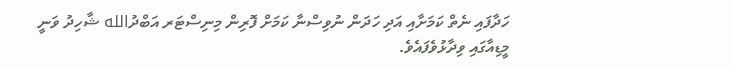ހަދާފައި ނެތް ކަމަށާއި އަދި ހަދަން ނުވިސްނާ ކަމަށް ފޮރިން މިނިސްޓަރ އަބްދުالله ޝާހިދު ވަނީ މީޑިއާގައި ވިދާޅުވެފައެވެ.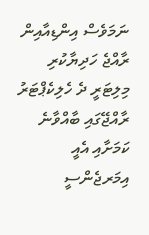ނަމަވެސް އިންޑިއާއިން ރާއްޖެ ހަދިޔާކުރި މިލިޓަރީ ދެ ހެލިކެޕްޓަރު ރާއްޖޭގައި ބާއްވާނެ ކަމަށާއި އެއީ އިމަރޖެންސީ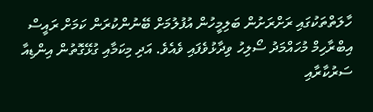ހާލަތްތަކުގައި ރަށްރަށުން ބަލިމީހުން އުފުލުމަށް ބޭނުންކުރަން ކަމަށް ރައީސް އިބްރާހިމް މުހައްމަދު ސޯލިހު ވިދާޅުވެފައި ވެއެވެ. އަދި މިކަމާއި ގުޅޭގޮތުން އިންޑިއާ ސަރުކާރާއި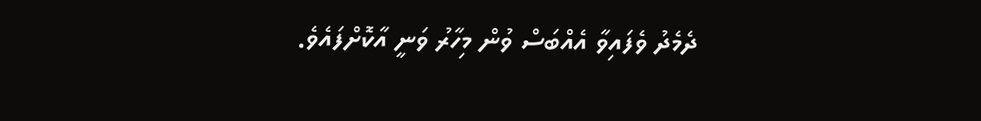ދެމެދު ވެފައިވާ އެއްބަސް ވުން މިހާރު ވަނީ އާކޮށްފައެވެ.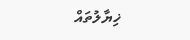ޚިޔާލުތައް